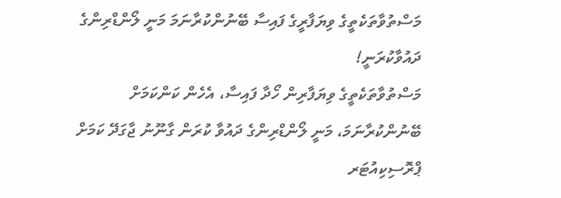މަސްތުވާތަކެތީގެ ވިޔަފާރީގެ ފައިސާ ބޭނުންކުރާނަމަ މަނީ ލޯންޑްރިންގެ ދައުވާކުރަނީ!
މަސްތުވާތަކެތީގެ ވިޔަފާރިން ހޯދާ ފައިސާ، އެހެން ކަންކަމަށް ބޭނުންކުރާނަމަ، މަނީ ލޯންޑްރިންގެ ދައުވާ ކުރަން ގާނޫނު ޖާގަދޭ ކަމަށް ޕްރޮސިކިއުޓަރ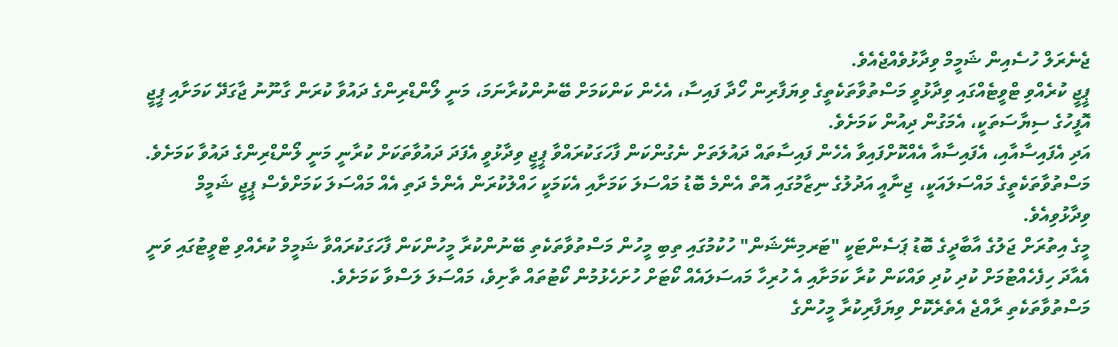ޖެނެރަލް ހުސެއިން ޝަމީމް ވިދާޅުވެއްޖެއެވެ.
ޕީޖީ ކުރެއްވި ޓްވީޓެއްގައި ވިދާޅުވީ މަސްތުވާތަކެތީގެ ވިޔަފާރިން ހޯދާ ފައިސާ، އެހެން ކަންކަމަށް ބޭނުންކުރާނަމަ، މަނީ ލޯންޑްރިންގެ ދައުވާ ކުރަން ގާނޫނު ޖާގަދޭ ކަމަށާއި ޕީޖީ އޮފީހުގެ ސިޔާސަތަކީ، އެމަގުން ދިއުން ކަމަށެވެ.
އަދި އެފައިސާއާއި، އެފައިސާއާ އެއްކޮށްފައިވާ އެހެން ފައިސާތައް ދައުލަތަށް ނެގުންކަން ފާހަގަކުރައްވާ ޕީޖީ ވިދާޅުވީ އެފަދަ ދައުވާތަކަށް ކުރާނީ މަނީ ލޯންޑްރިންގެ ދައުވާ ކަމަށެވެ.
މަސްތުވާތަކެތީގެ މައްސަލައަކީ، ޖިނާއީ އަދުލުގެ ނިޒާމުގައި އޮތް އެންމެ ބޮޑު މައްސަލަ ކަމަށާއި އެކަމަކީ ހައްލުކުރަން އެންމެ ދަތި އެއް މައްސަލަ ކަމަށްވެސް ޕީޖީ ޝަމީމް ވިދާޅުވިއެވެ.
މީގެ އިތުރަށް ޖަލުގެ އާބާދީގެ ބޮޑު ޕަސެންޓަކީ "ޓަރމިނޭޝަން" ހުކުމުގައި ތިބި މީހުން މަސްތުވާތަކެތި ބޭނުންކުރާ މީހުންކަން ފާހަގަކުރައްވާ ޝަމީމް ކުރެއްވި ޓްވީޓުގައި ވަނީ އެއާދަ ހިފެހެއްޓުމަށް ކުދި ކުދި ވައްކަން ކުރާ ކަމަށާއި އެ ހުރިހާ މައސަލައެއް ކޯޓަށް ހުށަހެޅުމުން ކޯޓުތައް ތާށިވެ، މައްސަލަ ލަސްވާ ކަމަށެވެ.
މަސްތުވާތަކެތި ރާއްޖެ އެތެރެކޮށް ވިޔަފާރިކުރާ މީހުންގެ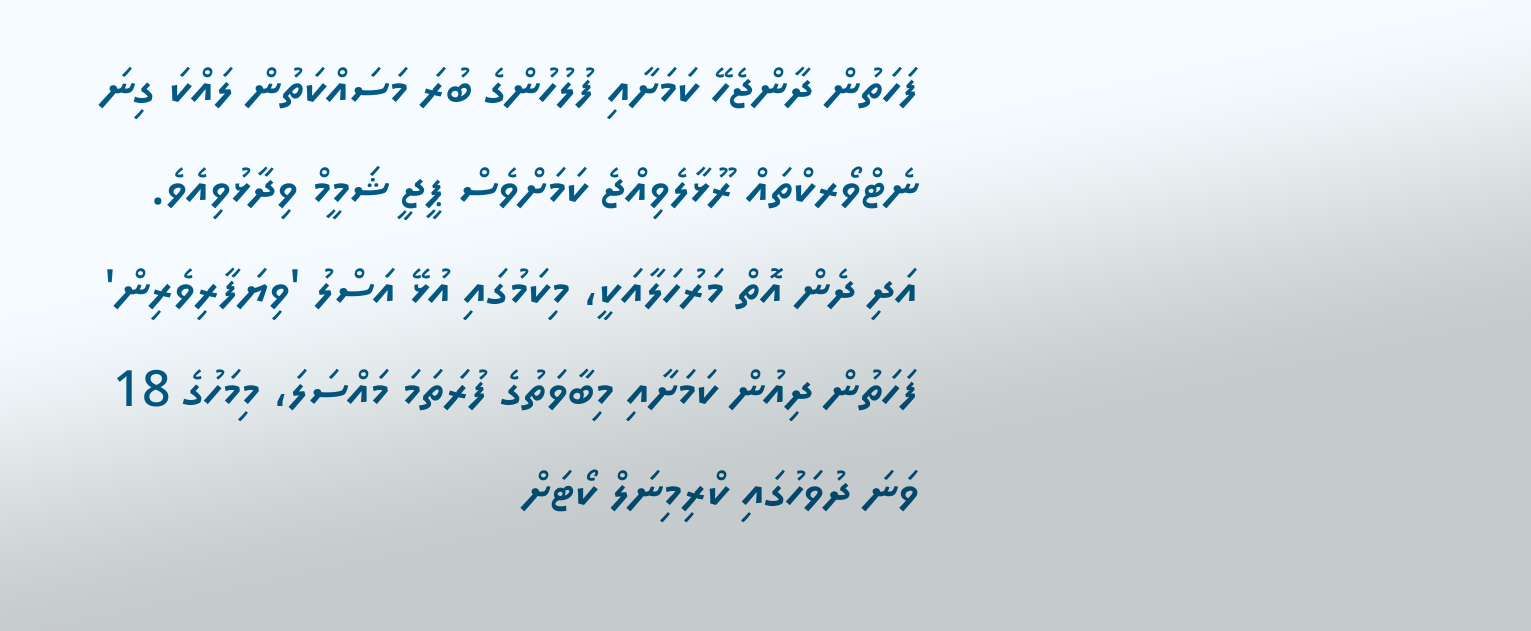ފަހަތުން ދާންޖެހޭ ކަމަށާއި ފުލުހުންގެ ބުރަ މަސައްކަތުން ލައްކަ ގިނަ ނެޓްވޯރކްތައް ރޫޅާލެވިއްޖެ ކަމަށްވެސް ޕީޖީ ޝަމީމް ވިދާޅުވިއެވެ.
އަދި ދެން އޮތް މަރުހަލާއަކީ، މިކަމުގައި އުޅޭ އަސްލު 'ވިޔަފާރިވެރިން' ފަހަތުން ދިއުން ކަމަށާއި މިބާވަތުގެ ފުރަތަމަ މައްސަލަ، މިމަހުގެ 18 ވަނަ ދުވަހުގައި ކްރިމިނަލް ކޯޓަށް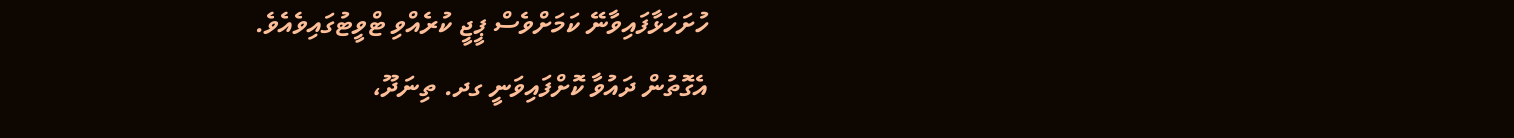ހުށަހަޅާފައިވާނޭ ކަމަށްވެސް ޕީޖީ ކުރެއްވި ޓްވީޓުގައިވެއެވެ.
އެގޮތުން ދައުވާ ކޮށްފައިވަނީ ގދ. ތިނަދޫ،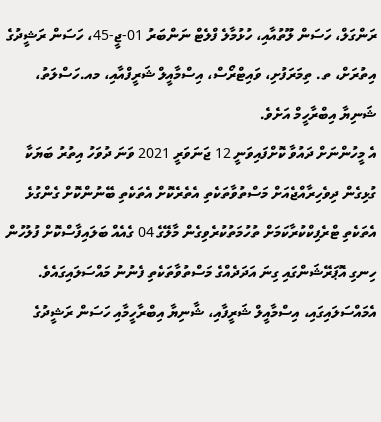ރަންގަލް، ހަސަން ލޫތުއާއި، ހުޅުމާލެ ފްލެޓް ނަންބަރު 01-ޖީ-45، ހަސަން ރަޝީދުގެ އިތުރަށް، ތ. ތިމަރަފުށި، ވައިޓްރޯސް، އިސްމާއީލް ޝަރީފްއާއި، މއ.ހަސްލަތު، ޝަނިޔާ އިބްރާހީމް އަށެވެ.
އެ މީހުންނަށް ދައުވާ ކޮށްފައިވަނީ 12 ޖަނަވަރީ 2021 ވަނަ ދުވަހު އިތުރު ބަޔަކާ ގުޅިގެން ދިވެހިރާއްޖެއަށް މަސްތުވާތަކެތި އެތެރެކޮށް އެތަކެތި ބޭނުންކޮށް ގެންގުޅެ އެތަކެތި ޓްރެފިކްކުރާކަމަށް ތުހުމަތުކުރެވިގެން މާލޭގެ 04 ގެއެއް ބަލައިފާސްކޮށް ފުލުހުން ހިނގި އޮޕަރޭޝަންގައި ގިނަ އަދަދެއްގެ މަސްތުވާތަކެތި ފެނުނު މައްސަލައިގައެވެ.
އެމައްސަލައިގައި، އިސްމާއީލް ޝަރީފާއި، ޝާނިޔާ އިބްރާހީމާއި ހަސަން ރަޝީދުގެ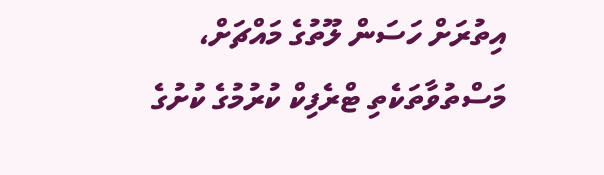އިތުރަށް ހަސަން ލޫތުގެ މައްޗަށް، މަސްތުވާތަކެތި ޓްރެފިކް ކުރުމުގެ ކުށުގެ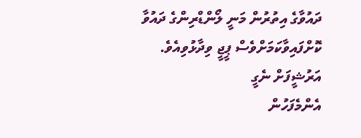ދައުވާގެ އިތުރުން މަނީ ލޯންޑްރިންގެ ދައުވާ ކޮށްފައިވާކަމަށްވެސް ޕީޖީ ވިދާޅުވިއެވެ.
އަރުޝީފަށް ނެގީ
އެންމެފަހުން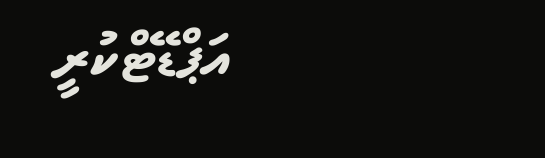އަޕްޑޭޓްކުރީ